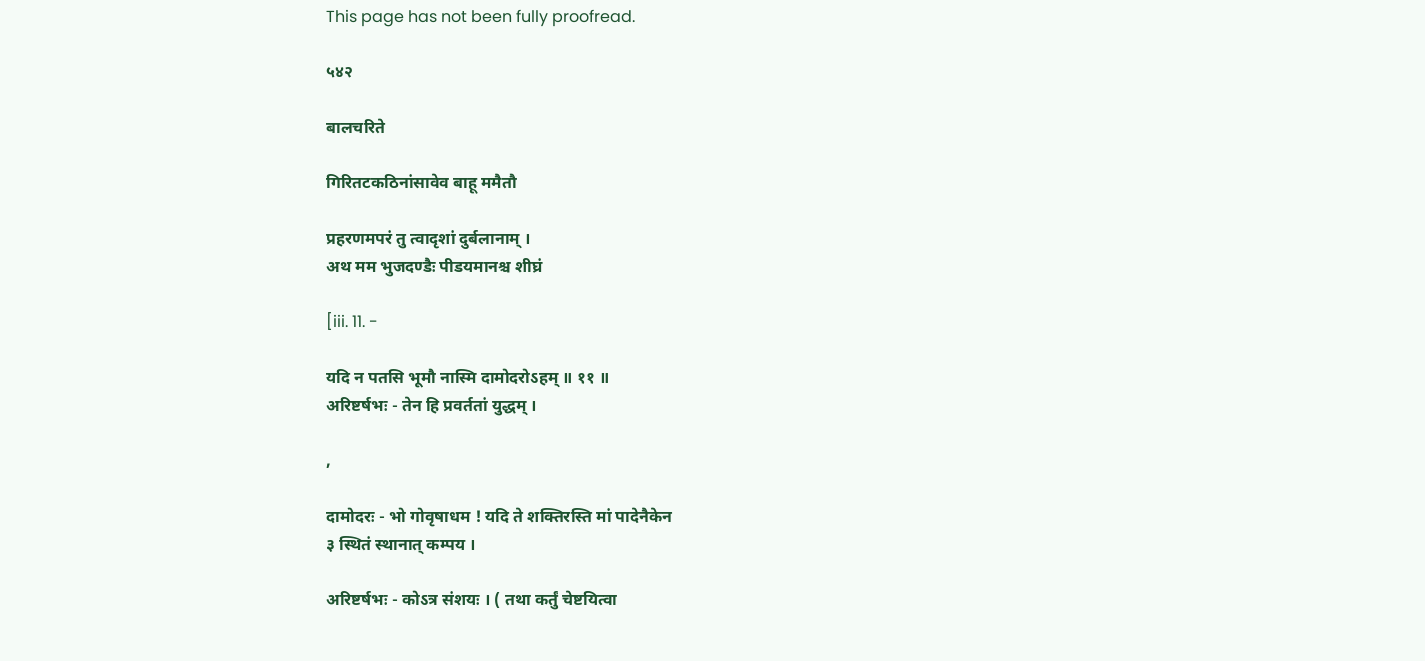This page has not been fully proofread.

५४२

बालचरिते

गिरितटकठिनांसावेव बाहू ममैतौ

प्रहरणमपरं तु त्वादृशां दुर्बलानाम् ।
अथ मम भुजदण्डैः पीडयमानश्च शीघ्रं

[iii. 11. -

यदि न पतसि भूमौ नास्मि दामोदरोऽहम् ॥ ११ ॥
अरिष्टर्षभः - तेन हि प्रवर्ततां युद्धम् ।

,

दामोदरः - भो गोवृषाधम ! यदि ते शक्तिरस्ति मां पादेनैकेन
३ स्थितं स्थानात् कम्पय ।

अरिष्टर्षभः - कोऽत्र संशयः । ( तथा कर्तुं चेष्टयित्वा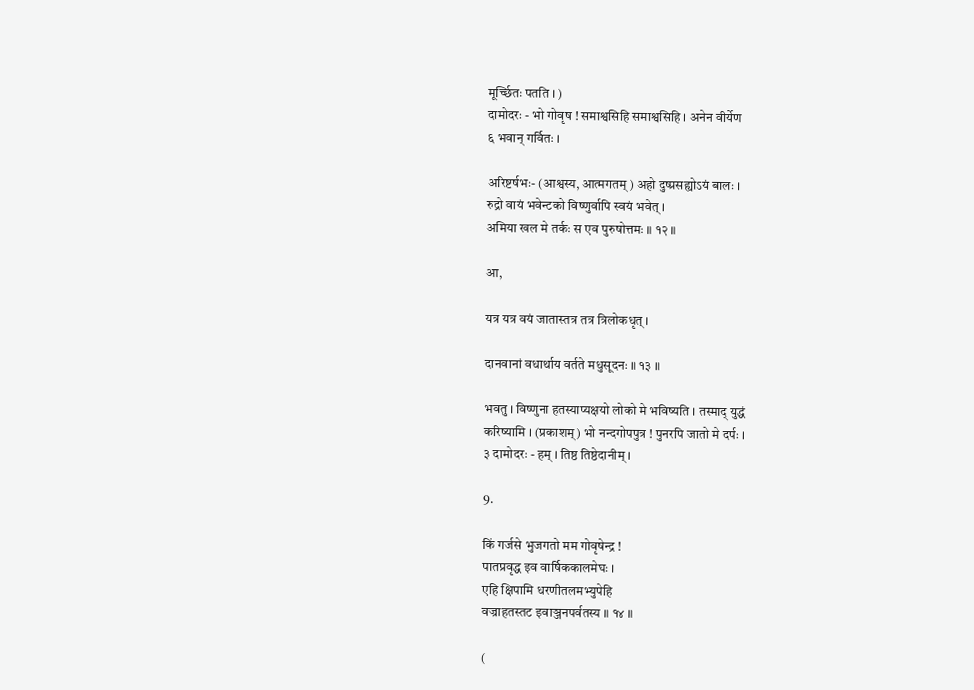मूर्च्छितः पतति । )
दामोदरः - भो गोवृष ! समाश्वसिहि समाश्वसिहि । अनेन वीर्येण
६ भवान् गर्वितः ।

अरिष्टर्षभः- (आश्वस्य, आत्मगतम् ) अहो दुष्प्रसह्योऽयं बालः ।
रुद्रो वायं भवेन्टको विष्णुर्वापि स्वयं भवेत् ।
अमिया खल मे तर्कः स एव पुरुषोत्तमः ॥ १२ ॥

आ,

यत्र यत्र वयं जातास्तत्र तत्र त्रिलोकधृत् ।

दानवानां वधार्थाय वर्तते मधुसूदनः ॥ १३ ॥

भवतु । विष्णुना हतस्याप्यक्षयो लोको मे भविष्यति । तस्माद् युद्धं
करिष्यामि । (प्रकाशम्) भो नन्दगोपपुत्र ! पुनरपि जातो मे दर्पः ।
३ दामोदरः - हम् । तिष्ठ तिष्ठेदानीम् ।

9.

किं गर्जसे भुजगतो मम गोवृषेन्द्र !
पातप्रवृद्ध इव वार्षिककालमेघः ।
एहि क्षिपामि धरणीतलमभ्युपेहि
वज्राहतस्तट इवाञ्जनपर्वतस्य ॥ १४ ॥

(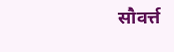सौवर्त्त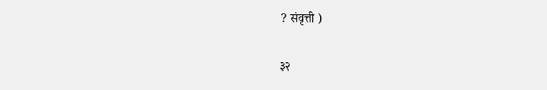? संवृत्ती )

३२